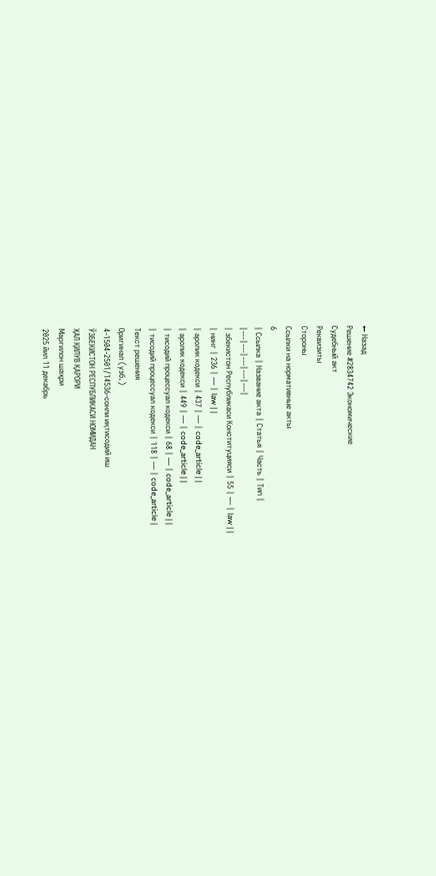← Назад
Решение #2834742 Экономические
Судебный акт
Реквизиты
Стороны
Ссылки на нормативные акты
6
| Ссылка | Название акта | Статья | Часть | Тип |
|---|---|---|---|---|
| збекистон Республикаси Конституцияси | 55 | — | law | |
| нинг | 236 | — | law | |
| аролик кодекси | 437 | — | code_article | |
| аролик кодекси | 449 | — | code_article | |
| тисодий процессуал кодекси | 68 | — | code_article | |
| тисодий процессуал кодекси | 118 | — | code_article |
Текст решения
Оригинал (узб.)
4-1504-2501/14536-сонли иқтисодий иш
ЎЗБЕКИСТОН РЕСПУБЛИКАСИ НОМИДАН
ҲАЛ ҚИЛУВ ҚАРОРИ
Марғилон шаҳри
2025 йил 11 декабрь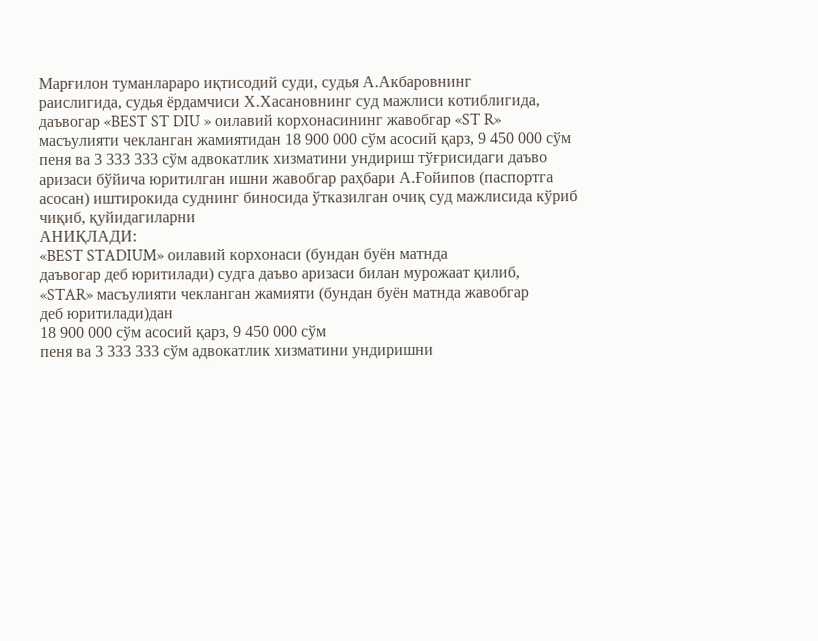Марғилон туманлараро иқтисодий суди, судья А.Акбаровнинг
раислигида, судья ёрдамчиси Х.Хасановнинг суд мажлиси котиблигида,
даъвогар «BEST ST DIU » оилавий корхонасининг жавобгар «ST R»
масъулияти чекланган жамиятидан 18 900 000 сўм асосий қарз, 9 450 000 сўм
пеня ва 3 333 333 сўм адвокатлик хизматини ундириш тўғрисидаги даъво
аризаси бўйича юритилган ишни жавобгар раҳбари А.Ғойипов (паспортга
асосан) иштирокида суднинг биносида ўтказилган очиқ суд мажлисида кўриб
чиқиб, қуйидагиларни
АНИҚЛАДИ:
«BEST STADIUM» оилавий корхонаси (бундан буён матнда
даъвогар деб юритилади) судга даъво аризаси билан мурожаат қилиб,
«STAR» масъулияти чекланган жамияти (бундан буён матнда жавобгар
деб юритилади)дан
18 900 000 сўм асосий қарз, 9 450 000 сўм
пеня ва 3 333 333 сўм адвокатлик хизматини ундиришни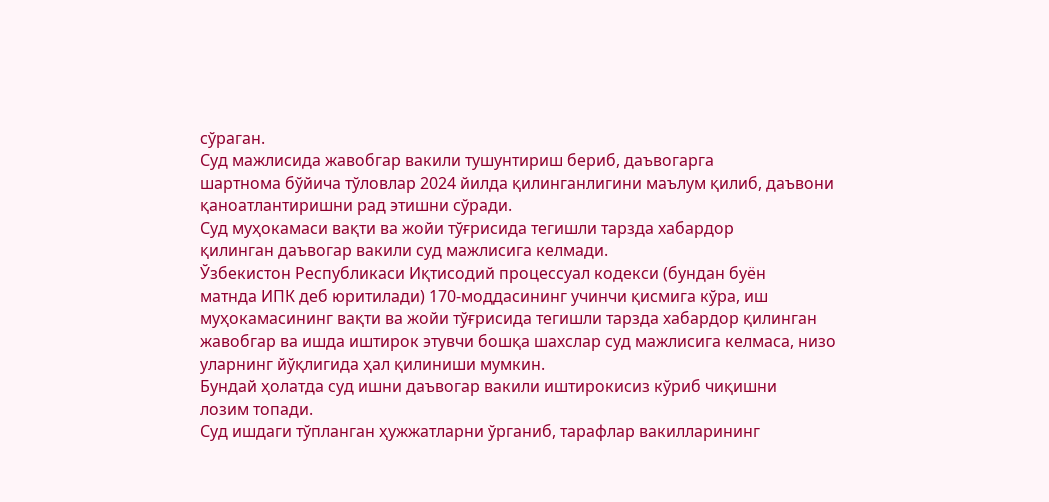сўраган.
Суд мажлисида жавобгар вакили тушунтириш бериб, даъвогарга
шартнома бўйича тўловлар 2024 йилда қилинганлигини маълум қилиб, даъвони
қаноатлантиришни рад этишни сўради.
Суд муҳокамаси вақти ва жойи тўғрисида тегишли тарзда хабардор
қилинган даъвогар вакили суд мажлисига келмади.
Ўзбекистон Республикаси Иқтисодий процессуал кодекси (бундан буён
матнда ИПК деб юритилади) 170-моддасининг учинчи қисмига кўра, иш
муҳокамасининг вақти ва жойи тўғрисида тегишли тарзда хабардор қилинган
жавобгар ва ишда иштирок этувчи бошқа шахслар суд мажлисига келмаса, низо
уларнинг йўқлигида ҳал қилиниши мумкин.
Бундай ҳолатда суд ишни даъвогар вакили иштирокисиз кўриб чиқишни
лозим топади.
Суд ишдаги тўпланган ҳужжатларни ўрганиб, тарафлар вакилларининг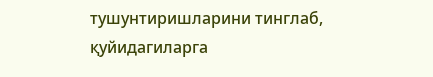тушунтиришларини тинглаб, қуйидагиларга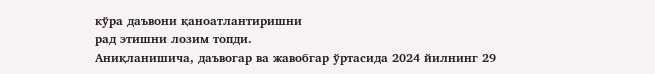кўра даъвони қаноатлантиришни
рад этишни лозим топди.
Аниқланишича, даъвогар ва жавобгар ўртасида 2024 йилнинг 29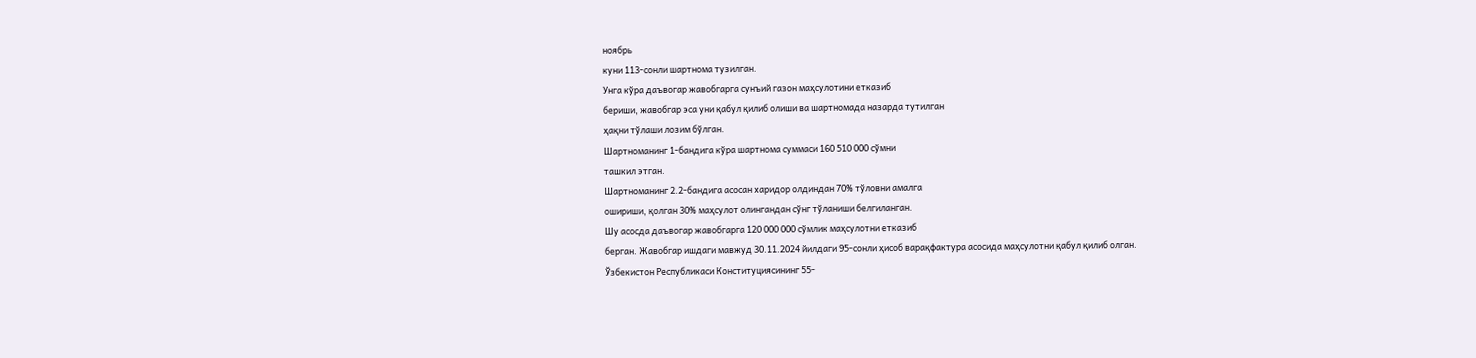ноябрь
куни 113-сонли шартнома тузилган.
Унга кўра даъвогар жавобгарга сунъий газон маҳсулотини етказиб
бериши, жавобгар эса уни қабул қилиб олиши ва шартномада назарда тутилган
ҳақни тўлаши лозим бўлган.
Шартноманинг 1-бандига кўра шартнома суммаси 160 510 000 сўмни
ташкил этган.
Шартноманинг 2.2-бандига асосан харидор олдиндан 70% тўловни амалга
ошириши, қолган 30% маҳсулот олингандан сўнг тўланиши белгиланган.
Шу асосда даъвогар жавобгарга 120 000 000 сўмлик маҳсулотни етказиб
берган. Жавобгар ишдаги мавжуд 30.11.2024 йилдаги 95-сонли ҳисоб варақфактура асосида маҳсулотни қабул қилиб олган.
Ўзбекистон Республикаси Конституциясининг 55-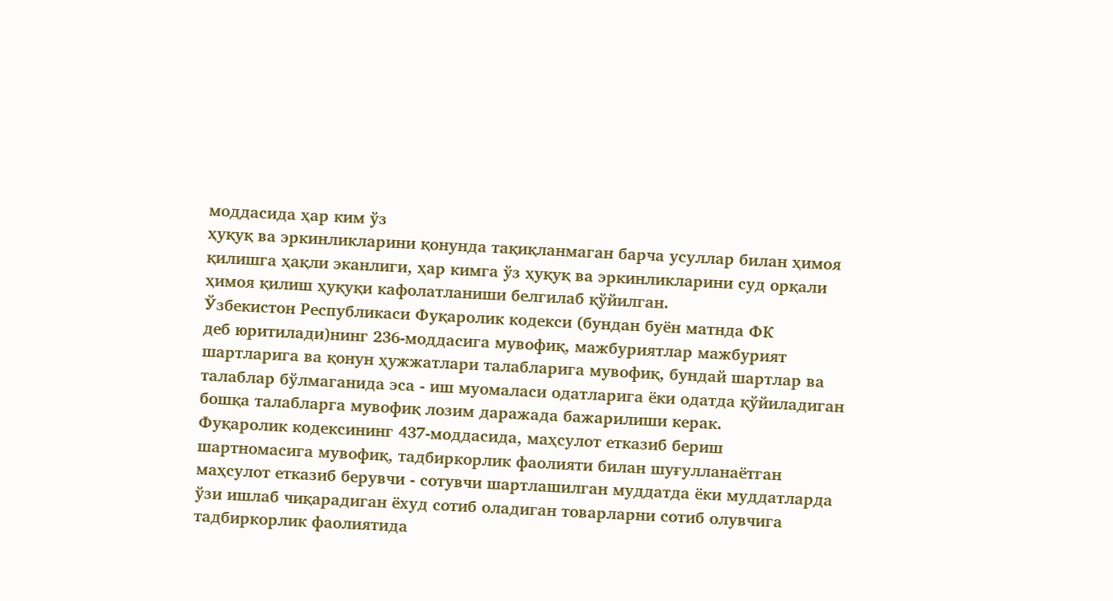моддасида ҳар ким ўз
ҳуқуқ ва эркинликларини қонунда тақиқланмаган барча усуллар билан ҳимоя
қилишга ҳақли эканлиги, ҳар кимга ўз ҳуқуқ ва эркинликларини суд орқали
ҳимоя қилиш ҳуқуқи кафолатланиши белгилаб қўйилган.
Ўзбекистон Республикаси Фуқаролик кодекси (бундан буён матнда ФК
деб юритилади)нинг 236-моддасига мувофиқ, мажбуриятлар мажбурият
шартларига ва қонун ҳужжатлари талабларига мувофиқ, бундай шартлар ва
талаблар бўлмаганида эса - иш муомаласи одатларига ёки одатда қўйиладиган
бошқа талабларга мувофиқ лозим даражада бажарилиши керак.
Фуқаролик кодексининг 437-моддасида, маҳсулот етказиб бериш
шартномасига мувофиқ, тадбиркорлик фаолияти билан шуғулланаётган
маҳсулот етказиб берувчи - сотувчи шартлашилган муддатда ёки муддатларда
ўзи ишлаб чиқарадиган ёхуд сотиб оладиган товарларни сотиб олувчига
тадбиркорлик фаолиятида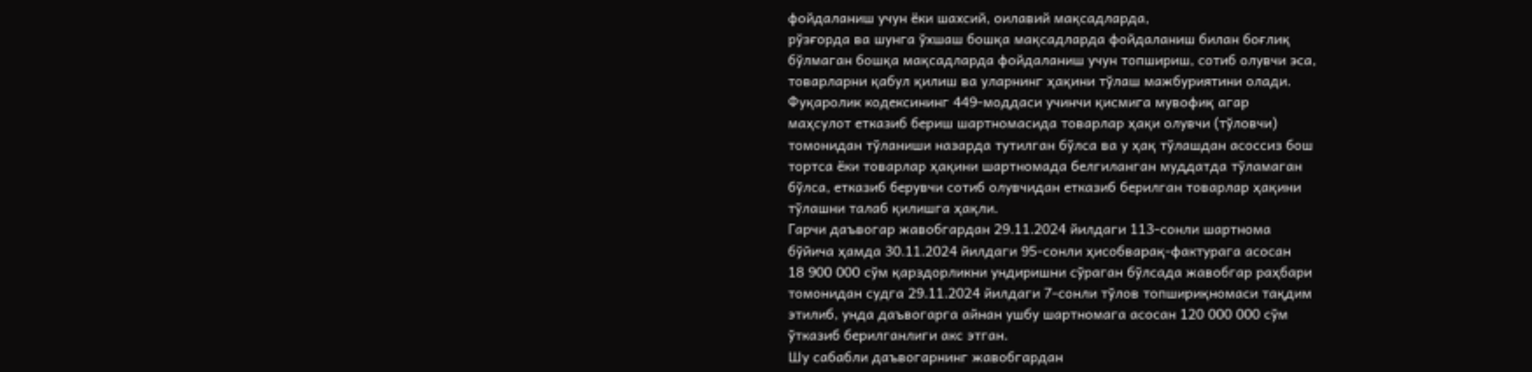фойдаланиш учун ёки шахсий, оилавий мақсадларда,
рўзғорда ва шунга ўхшаш бошқа мақсадларда фойдаланиш билан боғлиқ
бўлмаган бошқа мақсадларда фойдаланиш учун топшириш, сотиб олувчи эса,
товарларни қабул қилиш ва уларнинг ҳақини тўлаш мажбуриятини олади.
Фуқаролик кодексининг 449-моддаси учинчи қисмига мувофиқ агар
маҳсулот етказиб бериш шартномасида товарлар ҳақи олувчи (тўловчи)
томонидан тўланиши назарда тутилган бўлса ва у ҳақ тўлашдан асоссиз бош
тортса ёки товарлар ҳақини шартномада белгиланган муддатда тўламаган
бўлса, етказиб берувчи сотиб олувчидан етказиб берилган товарлар ҳақини
тўлашни талаб қилишга ҳақли.
Гарчи даъвогар жавобгардан 29.11.2024 йилдаги 113-сонли шартнома
бўйича ҳамда 30.11.2024 йилдаги 95-сонли ҳисобварақ-фактурага асосан
18 900 000 сўм қарздорликни ундиришни сўраган бўлсада жавобгар раҳбари
томонидан судга 29.11.2024 йилдаги 7-сонли тўлов топшириқномаси тақдим
этилиб, унда даъвогарга айнан ушбу шартномага асосан 120 000 000 сўм
ўтказиб берилганлиги акс этган.
Шу сабабли даъвогарнинг жавобгардан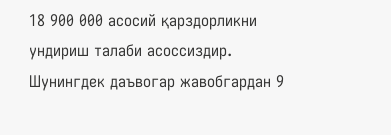18 900 000 асосий қарздорликни
ундириш талаби асоссиздир.
Шунингдек даъвогар жавобгардан 9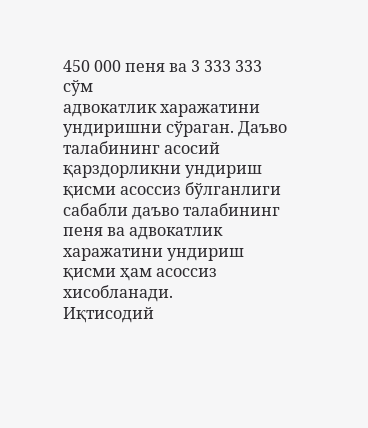450 000 пеня ва 3 333 333 сўм
адвокатлик харажатини ундиришни сўраган. Даъво талабининг асосий
қарздорликни ундириш қисми асоссиз бўлганлиги сабабли даъво талабининг
пеня ва адвокатлик харажатини ундириш қисми ҳам асоссиз хисобланади.
Иқтисодий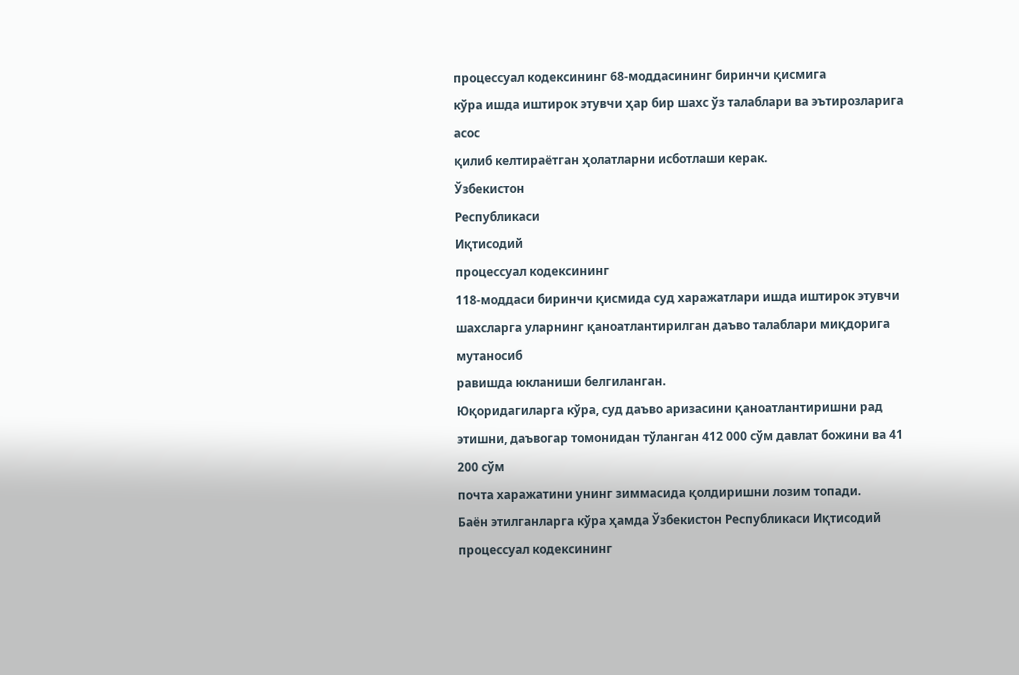процессуал кодексининг 68-моддасининг биринчи қисмига
кўра ишда иштирок этувчи ҳар бир шахс ўз талаблари ва эътирозларига асос
қилиб келтираётган ҳолатларни исботлаши керак.
Ўзбекистон
Республикаси
Иқтисодий
процессуал кодексининг
118-моддаси биринчи қисмида суд харажатлари ишда иштирок этувчи
шахсларга уларнинг қаноатлантирилган даъво талаблари миқдорига мутаносиб
равишда юкланиши белгиланган.
Юқоридагиларга кўра, суд даъво аризасини қаноатлантиришни рад
этишни, даъвогар томонидан тўланган 412 000 сўм давлат божини ва 41 200 сўм
почта харажатини унинг зиммасида қолдиришни лозим топади.
Баён этилганларга кўра ҳамда Ўзбекистон Республикаси Иқтисодий
процессуал кодексининг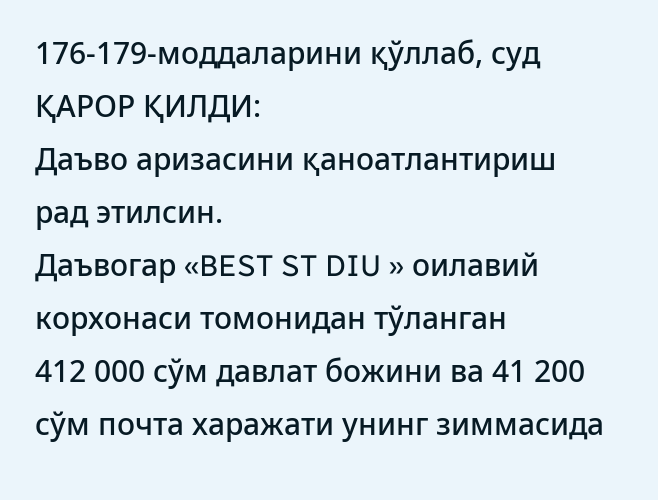176-179-моддаларини қўллаб, суд
ҚАРОР ҚИЛДИ:
Даъво аризасини қаноатлантириш рад этилсин.
Даъвогар «BEST ST DIU » оилавий корхонаси томонидан тўланган
412 000 сўм давлат божини ва 41 200 сўм почта харажати унинг зиммасида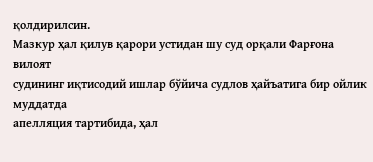қолдирилсин.
Мазкур ҳал қилув қарори устидан шу суд орқали Фарғона вилоят
судининг иқтисодий ишлар бўйича судлов ҳайъатига бир ойлик муддатда
апелляция тартибида, ҳал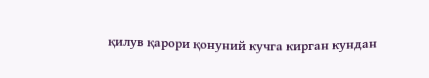қилув қарори қонуний кучга кирган кундан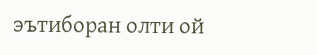эътиборан олти ой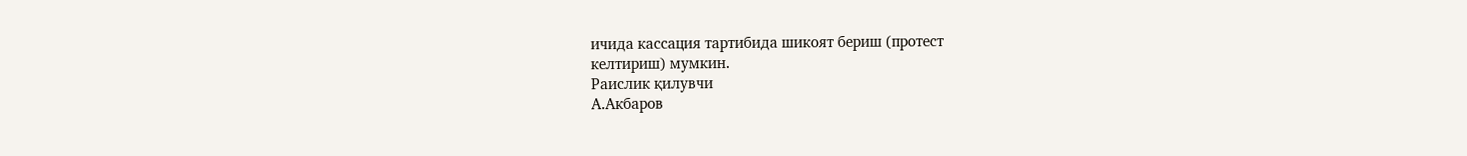ичида кассация тартибида шикоят бериш (протест
келтириш) мумкин.
Раислик қилувчи
А.Акбаров